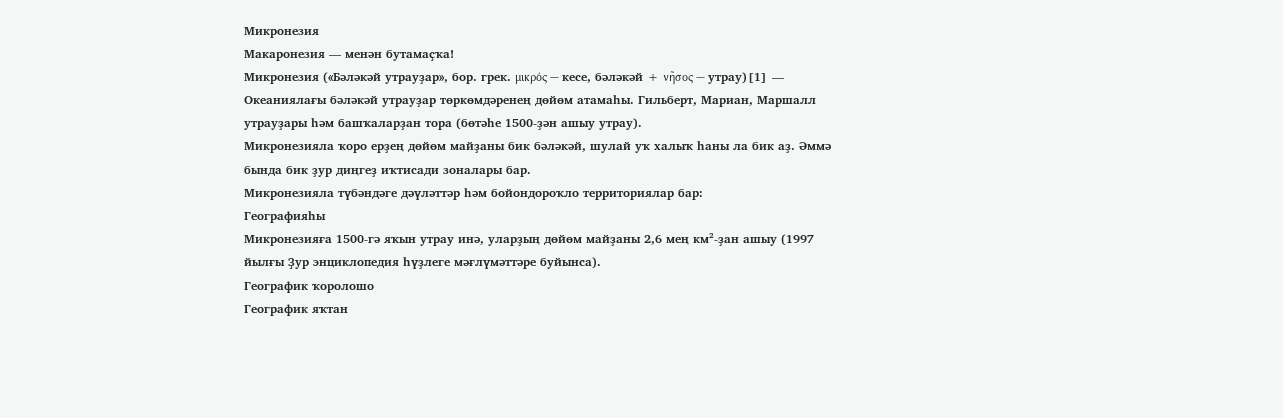Микронезия
Макаронезия — менән бутамаҫҡа!
Микронезия («Бәләкәй утрауҙар», бор. грек. μικρός — кесе, бәләкәй + νῆσος — утрау)[1] — Океаниялағы бәләкәй утрауҙар төркөмдәренең дөйөм атамаһы. Гильберт, Мариан, Маршалл утрауҙары һәм башҡаларҙан тора (бөтәһе 1500-ҙән ашыу утрау).
Микронезияла ҡоро ерҙең дөйөм майҙаны бик бәләкәй, шулай уҡ халыҡ һаны ла бик аҙ. Әммә бында бик ҙур диңгеҙ иҡтисади зоналары бар.
Микронезияла түбәндәге дәүләттәр һәм бойондороҡло территориялар бар:
Географияһы
Микронезияға 1500-гә яҡын утрау инә, уларҙың дөйөм майҙаны 2,6 мең км²-ҙан ашыу (1997 йылғы Ҙур энциклопедия һүҙлеге мәғлүмәттәре буйынса).
Географик ҡоролошо
Географик яҡтан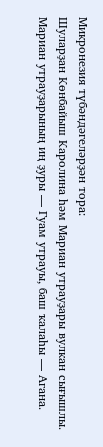Микронезия түбәндәгеләрҙән тора:
Шуларҙан Көнбайыш Каролина һәм Мариан утрауҙары вулкан сығышлы. Мариан утрауҙарының иң ҙуры — Гуам утрауы, баш ҡалаһы — Агана.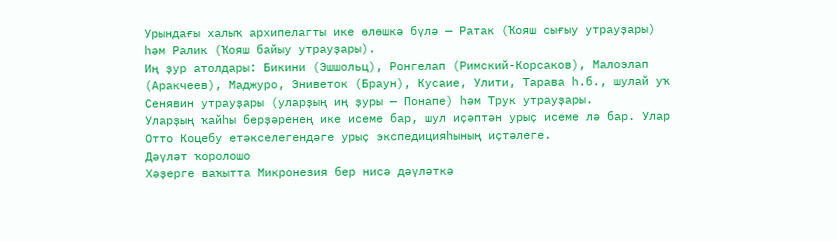Урындағы халыҡ архипелагты ике өлөшкә бүлә — Ратак (Ҡояш сығыу утрауҙары) һәм Ралик (Ҡояш байыу утрауҙары).
Иң ҙур атолдары: Бикини (Эшшольц), Ронгелап (Римский-Корсаков), Малоэлап (Аракчеев), Маджуро, Эниветок (Браун), Кусаие, Улити, Тарава һ.б., шулай уҡ Сенявин утрауҙары (уларҙың иң ҙуры — Понапе) һәм Трук утрауҙары.
Уларҙың ҡайһы берҙәренең ике исеме бар, шул иҫәптән урыҫ исеме лә бар. Улар Отто Коцебу етәкселегендәге урыҫ экспедицияһының иҫтәлеге.
Дәүләт ҡоролошо
Хәҙерге ваҡытта Микронезия бер нисә дәүләткә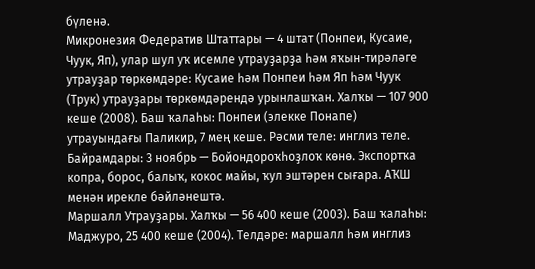бүленә.
Микронезия Федератив Штаттары — 4 штат (Понпеи, Кусаие, Чуук, Яп), улар шул уҡ исемле утрауҙарҙа һәм яҡын-тирәләге утрауҙар төркөмдәре: Кусаие һәм Понпеи һәм Яп һәм Чуук (Трук) утрауҙары төркөмдәрендә урынлашҡан. Халҡы — 107 900 кеше (2008). Баш ҡалаһы: Понпеи (элекке Понапе) утрауындағы Паликир, 7 мең кеше. Рәсми теле: инглиз теле. Байрамдары: 3 ноябрь — Бойондороҡһоҙлоҡ көнө. Экспортҡа копра, борос, балыҡ, кокос майы, ҡул эштәрен сығара. АҠШ менән ирекле бәйләнештә.
Маршалл Утрауҙары. Халҡы — 56 400 кеше (2003). Баш ҡалаһы: Маджуро, 25 400 кеше (2004). Телдәре: маршалл һәм инглиз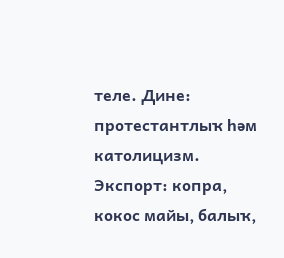теле. Дине: протестантлыҡ һәм католицизм. Экспорт: копра, кокос майы, балыҡ,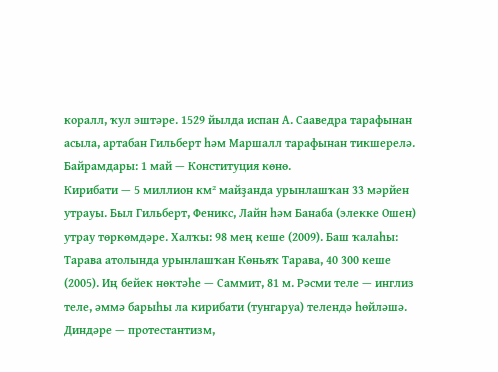коралл, ҡул эштәре. 1529 йылда испан А. Сааведра тарафынан асыла, артабан Гильберт һәм Маршалл тарафынан тикшерелә. Байрамдары: 1 май — Конституция көнө.
Кирибати — 5 миллион км² майҙанда урынлашҡан 33 мәрйен утрауы. Был Гильберт, Феникс, Лайн һәм Банаба (элекке Ошен) утрау төркөмдәре. Халҡы: 98 мең кеше (2009). Баш ҡалаһы: Тарава атолында урынлашҡан Көньяҡ Тарава, 40 300 кеше (2005). Иң бейек нөктәһе — Саммит, 81 м. Рәсми теле — инглиз теле, әммә барыһы ла кирибати (тунгаруа) телендә һөйләшә. Диндәре — протестантизм,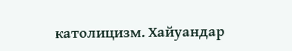католицизм. Хайуандар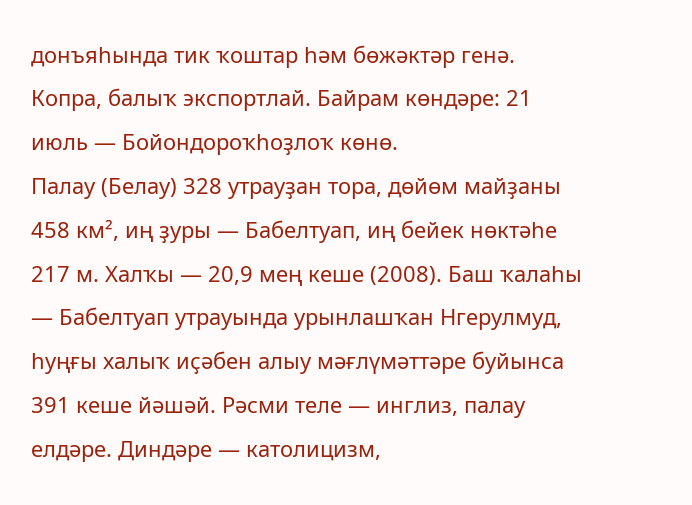донъяһында тик ҡоштар һәм бөжәктәр генә. Копра, балыҡ экспортлай. Байрам көндәре: 21 июль — Бойондороҡһоҙлоҡ көнө.
Палау (Белау) 328 утрауҙан тора, дөйөм майҙаны 458 км², иң ҙуры — Бабелтуап, иң бейек нөктәһе 217 м. Халҡы — 20,9 мең кеше (2008). Баш ҡалаһы — Бабелтуап утрауында урынлашҡан Нгерулмуд, һуңғы халыҡ иҫәбен алыу мәғлүмәттәре буйынса 391 кеше йәшәй. Рәсми теле — инглиз, палау елдәре. Диндәре — католицизм,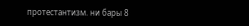протестантизм. ни бары 8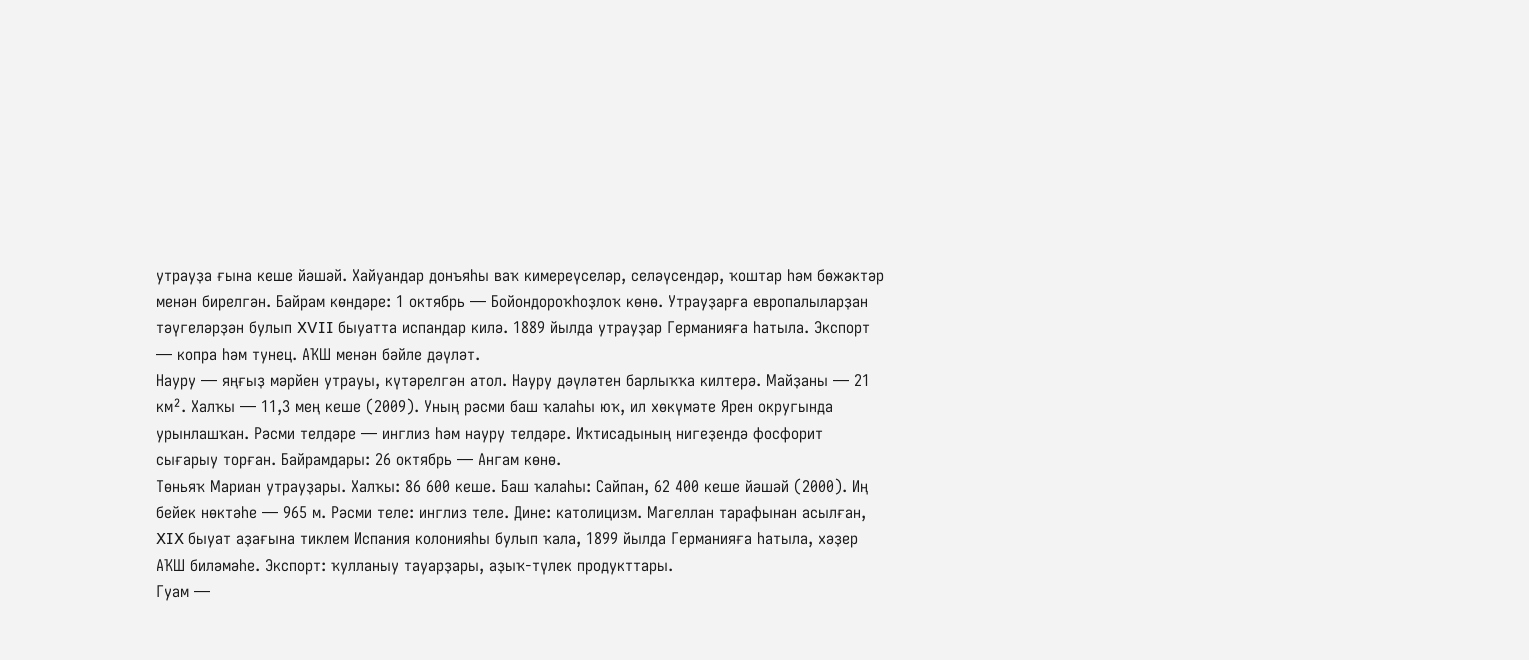утрауҙа ғына кеше йәшәй. Хайуандар донъяһы ваҡ кимереүселәр, селәүсендәр, ҡоштар һәм бөжәктәр менән бирелгән. Байрам көндәре: 1 октябрь — Бойондороҡһоҙлоҡ көнө. Утрауҙарға европалыларҙан тәүгеләрҙән булып XVII быуатта испандар килә. 1889 йылда утрауҙар Германияға һатыла. Экспорт — копра һәм тунец. АҠШ менән бәйле дәүләт.
Науру — яңғыҙ мәрйен утрауы, күтәрелгән атол. Науру дәүләтен барлыҡҡа килтерә. Майҙаны — 21 км². Халҡы — 11,3 мең кеше (2009). Уның рәсми баш ҡалаһы юҡ, ил хөкүмәте Ярен округында урынлашҡан. Рәсми телдәре — инглиз һәм науру телдәре. Иҡтисадының нигеҙендә фосфорит сығарыу торған. Байрамдары: 26 октябрь — Ангам көнө.
Төньяҡ Мариан утрауҙары. Халҡы: 86 600 кеше. Баш ҡалаһы: Сайпан, 62 400 кеше йәшәй (2000). Иң бейек нөктәһе — 965 м. Рәсми теле: инглиз теле. Дине: католицизм. Магеллан тарафынан асылған, XIX быуат аҙағына тиклем Испания колонияһы булып ҡала, 1899 йылда Германияға һатыла, хәҙер АҠШ биләмәһе. Экспорт: ҡулланыу тауарҙары, аҙыҡ-түлек продукттары.
Гуам —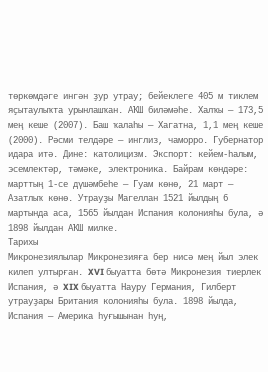төркөмдәге ингән ҙур утрау; бейеклеге 405 м тиклем яҫытаулыҡта урынлашҡан. АҠШ биләмәһе. Халҡы — 173,5 мең кеше (2007). Баш ҡалаһы — Хагатна, 1,1 мең кеше (2000). Рәсми телдәре — инглиз, чаморро. Губернатор идара итә. Дине: католицизм. Экспорт: кейем-һалым, эсемлектәр, тәмәке, электроника. Байрам көндәре: марттың 1-се дүшәмбеһе — Гуам көнө, 21 март — Азатлыҡ көнө. Утрауҙы Магеллан 1521 йылдың 6 мартында аса, 1565 йылдан Испания колонияһы була, ә 1898 йылдан АҠШ милке.
Тарихы
Микронезиялылар Микронезияға бер нисә мең йыл элек килеп ултырған. XVI быуатта бөтә Микронезия тиерлек Испания, ә XIX быуатта Науру Германия, Гилберт утрауҙары Британия колонияһы була. 1898 йылда, Испания — Америка һуғышынан һуң,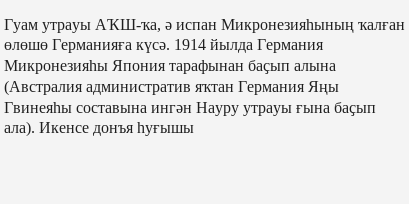Гуам утрауы АҠШ-ҡа, ә испан Микронезияһының ҡалған өлөшө Германияға күсә. 1914 йылда Германия Микронезияһы Япония тарафынан баҫып алына (Австралия административ яҡтан Германия Яңы Гвинеяһы составына ингән Науру утрауы ғына баҫып ала). Икенсе донъя һуғышы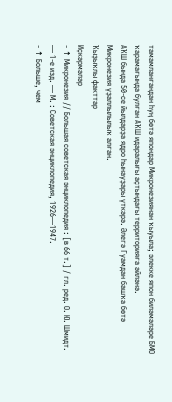тамамланғандан һуң бөтә япондар Микронезиянан ҡыуыла; элекке япон биләмәләре БМО ҡарамағында булған АҠШ идаралығы аҫтындағы территорияға әйләнә.
АҠШ бында 50-се йылдарҙа ядро һынауҙары үткәрә. Әлегә Гуамдан башҡа бөтә Микронезия үҙаллылылыҡ алған.
Ҡыҙыҡлы факттар
Иҫкәрмәләр
- ↑ Микронезия // Большая советская энциклопедия : [в 66 т.] / гл. ред. О. Ю. Шмидт. — 1-е изд. — М. : Советская энциклопедия, 1926—1947.
- ↑ Больше, чем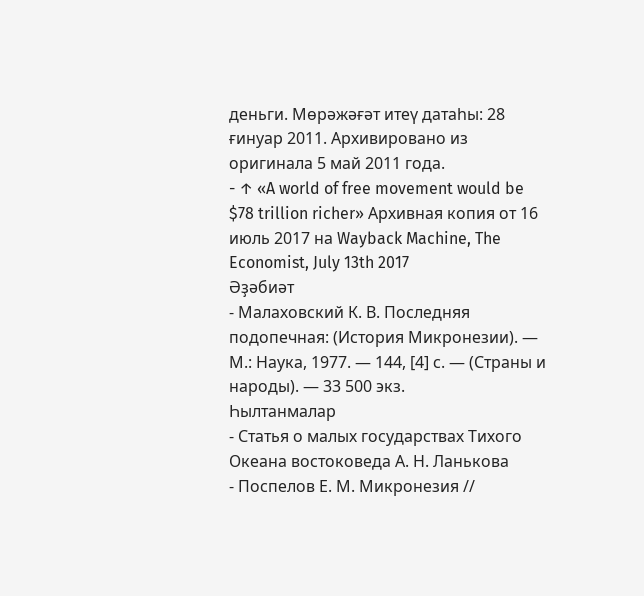деньги. Мөрәжәғәт итеү датаһы: 28 ғинуар 2011. Архивировано из оригинала 5 май 2011 года.
- ↑ «A world of free movement would be $78 trillion richer» Архивная копия от 16 июль 2017 на Wayback Machine, The Economist, July 13th 2017
Әҙәбиәт
- Малаховский К. В. Последняя подопечная: (История Микронезии). — М.: Наука, 1977. — 144, [4] с. — (Страны и народы). — 33 500 экз.
Һылтанмалар
- Статья о малых государствах Тихого Океана востоковеда А. Н. Ланькова
- Поспелов Е. М. Микронезия //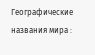Географические названия мира :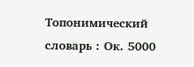Топонимический словарь : Ок. 5000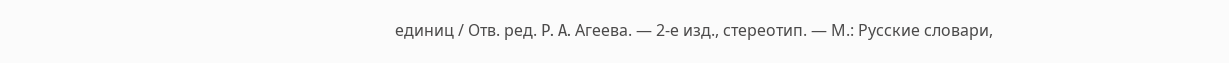единиц / Отв. ред. P. A. Агеева. — 2-е изд., стереотип. — М.: Русские словари,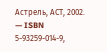Астрель, АСТ, 2002. — ISBN 5-93259-014-9,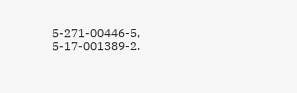5-271-00446-5, 5-17-001389-2.